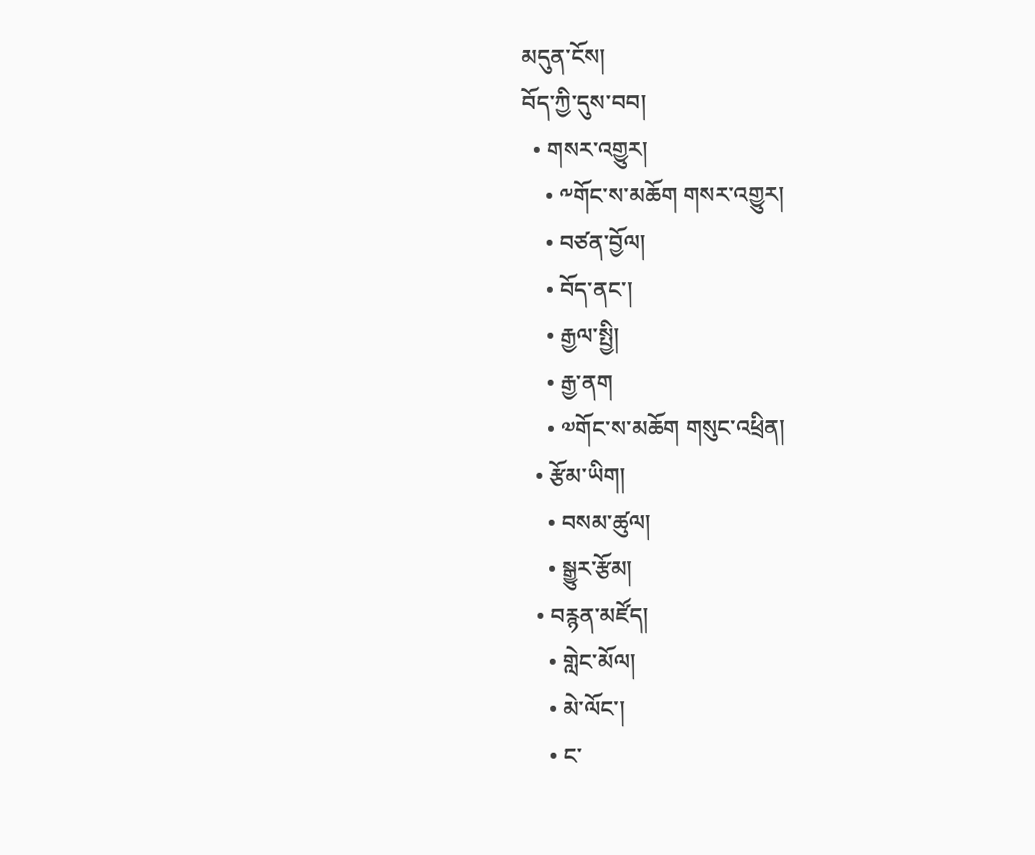མདུན་ངོས།
བོད་ཀྱི་དུས་བབ།
  • གསར་འགྱུར།
    • ༸གོང་ས་མཆོག གསར་འགྱུར།
    • བཙན་བྱོལ།
    • བོད་ནང་།
    • རྒྱལ་སྤྱི།
    • རྒྱ་ནག
    • ༧གོང་ས་མཆོག གསུང་འཕྲིན།
  • རྩོམ་ཡིག།
    • བསམ་ཚུལ།
    • སྒྱུར་རྩོམ།
  • བརྙན་མཛོད།
    • གླེང་མོལ།
    • མེ་ལོང་།
    • ང་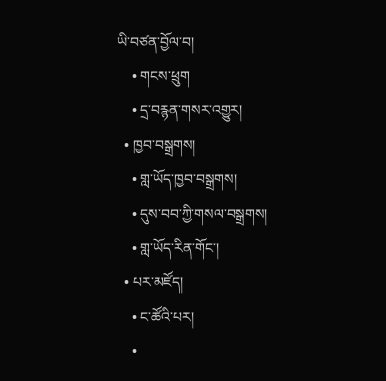ཡི་བཙན་བྱོལ་བ།
    • གངས་ཕྲུག
    • དྲ་བརྙན་གསར་འགྱུར།
  • ཁྱབ་བསྒྲགས།
    • གླ་ཡོད་ཁྱབ་བསྒྲགས།
    • དུས་བབ་ཀྱི་གསལ་བསྒྲགས།
    • གླ་ཡོད་རིན་གོང་།
  • པར་མཛོད།
    • ང་ཚོའི་པར།
    •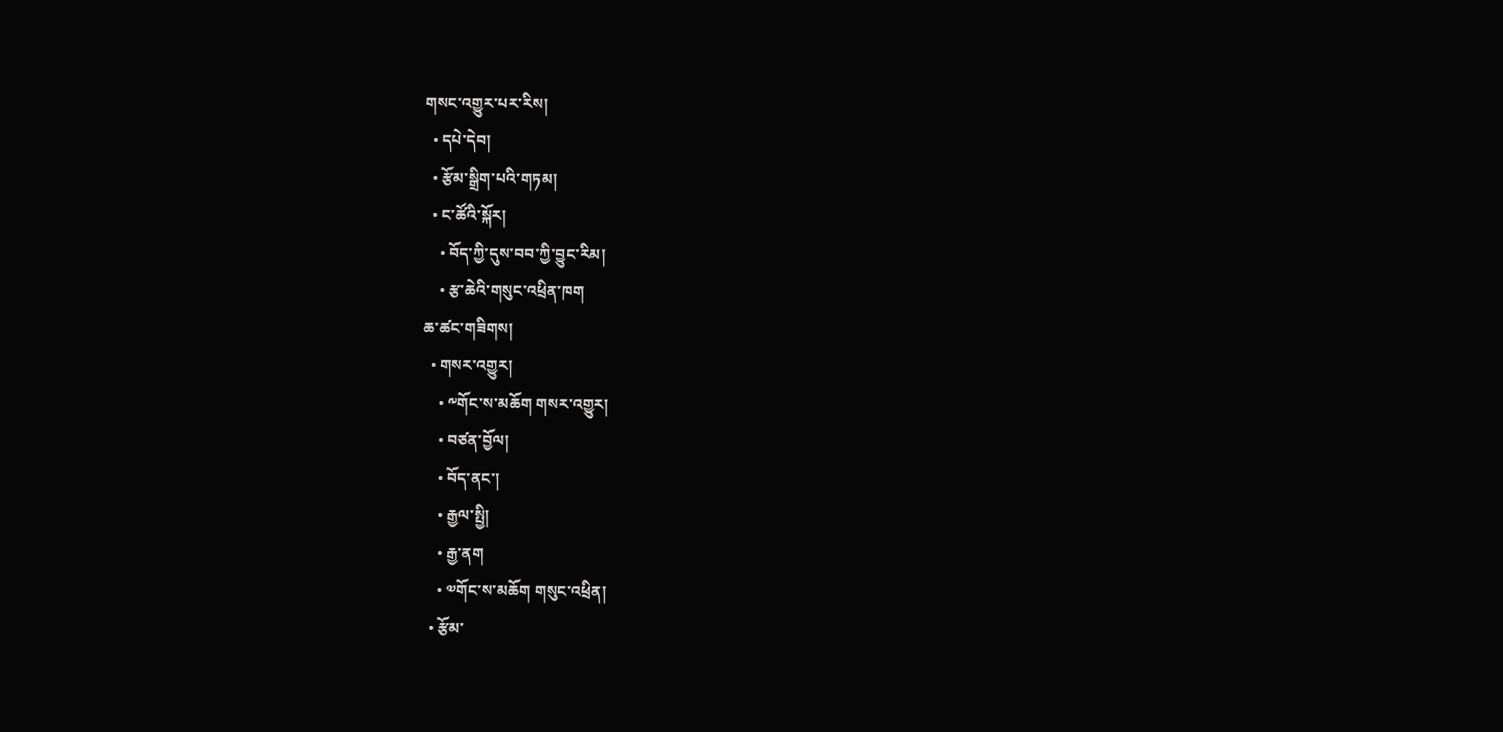གསང་འགྱུར་པར་རིས།
  • དཔེ་དེབ།
  • རྩོམ་སྒྲིག་པའི་གཏམ།
  • ང་ཚོའི་སྐོར།
    • བོད་ཀྱི་དུས་བབ་ཀྱི་བྱུང་རིམ།
    • རྩ་ཆེའི་གསུང་འཕྲིན་ཁག
ཆ་ཚང་གཟིགས།
  • གསར་འགྱུར།
    • ༸གོང་ས་མཆོག གསར་འགྱུར།
    • བཙན་བྱོལ།
    • བོད་ནང་།
    • རྒྱལ་སྤྱི།
    • རྒྱ་ནག
    • ༧གོང་ས་མཆོག གསུང་འཕྲིན།
  • རྩོམ་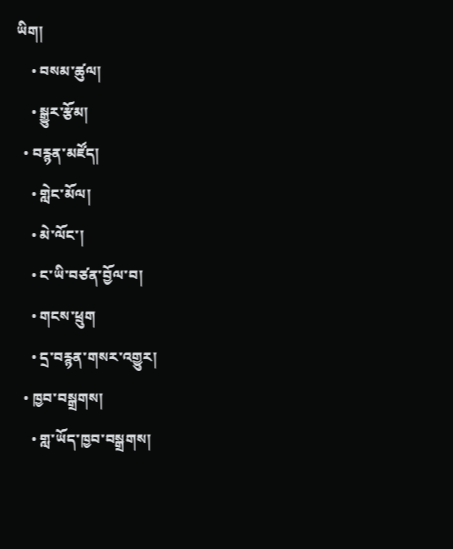ཡིག།
    • བསམ་ཚུལ།
    • སྒྱུར་རྩོམ།
  • བརྙན་མཛོད།
    • གླེང་མོལ།
    • མེ་ལོང་།
    • ང་ཡི་བཙན་བྱོལ་བ།
    • གངས་ཕྲུག
    • དྲ་བརྙན་གསར་འགྱུར།
  • ཁྱབ་བསྒྲགས།
    • གླ་ཡོད་ཁྱབ་བསྒྲགས།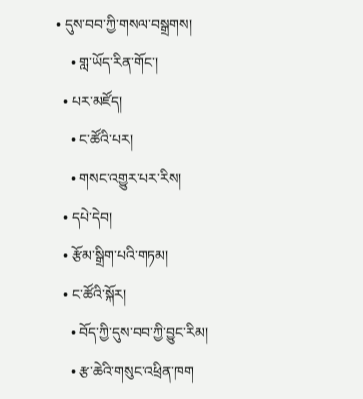• དུས་བབ་ཀྱི་གསལ་བསྒྲགས།
    • གླ་ཡོད་རིན་གོང་།
  • པར་མཛོད།
    • ང་ཚོའི་པར།
    • གསང་འགྱུར་པར་རིས།
  • དཔེ་དེབ།
  • རྩོམ་སྒྲིག་པའི་གཏམ།
  • ང་ཚོའི་སྐོར།
    • བོད་ཀྱི་དུས་བབ་ཀྱི་བྱུང་རིམ།
    • རྩ་ཆེའི་གསུང་འཕྲིན་ཁག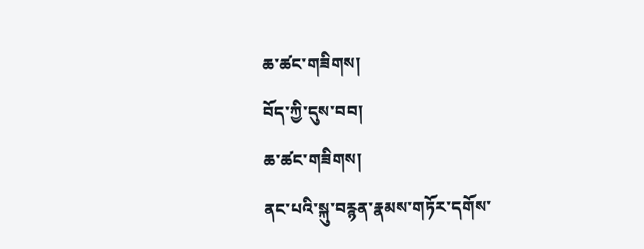ཆ་ཚང་གཟིགས།
བོད་ཀྱི་དུས་བབ།
ཆ་ཚང་གཟིགས།
ནང་པའི་སྐུ་བརྙན་རྣམས་གཏོར་དགོས་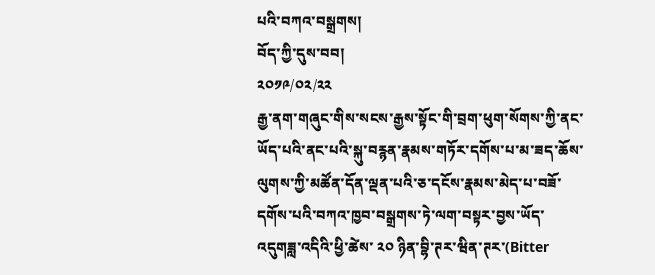པའི་བཀའ་བསྒྲགས།
བོད་ཀྱི་དུས་བབ།
༢༠༡༩/༠༢/༢༢
རྒྱ་ནག་གཞུང་གིས་སངས་རྒྱས་སྟོང་གི་བྲག་ཕུག་སོགས་ཀྱི་ནང་ཡོད་པའི་ནང་པའི་སྐུ་བརྙན་རྣམས་གཏོར་དགོས་པ་མ་ཟད་ཆོས་ལུགས་ཀྱི་མཚོན་དོན་ལྡན་པའི་ཅ་དངོས་རྣམས་མེད་པ་བཟོ་དགོས་པའི་བཀའ་ཁྱབ་བསྒྲགས་ཏེ་ལག་བསྟར་བྱས་ཡོད་འདུགཟླ་འདིའི་ཕྱི་ཚེས་ ༢༠ ཉིན་བྷི་ཊར་ཝིན་ཊར་(Bitter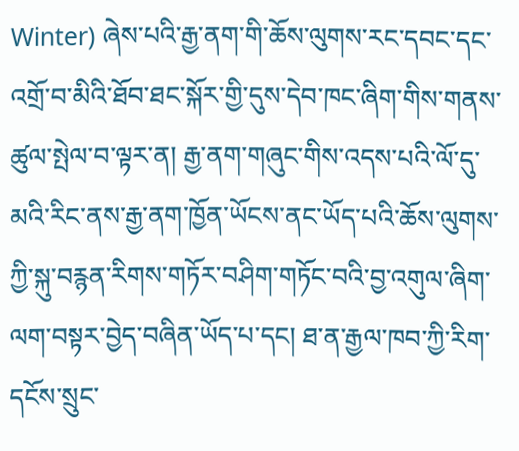Winter) ཞེས་པའི་རྒྱ་ནག་གི་ཆོས་ལུགས་རང་དབང་དང་འགྲོ་བ་མིའི་ཐོབ་ཐང་སྐོར་གྱི་དུས་དེབ་ཁང་ཞིག་གིས་གནས་ཚུལ་སྤེལ་བ་ལྟར་ན། རྒྱ་ནག་གཞུང་གིས་འདས་པའི་ལོ་དུ་མའི་རིང་ནས་རྒྱ་ནག་ཁྱོན་ཡོངས་ནང་ཡོད་པའི་ཆོས་ལུགས་ཀྱི་སྐུ་བརྙན་རིགས་གཏོར་བཤིག་གཏོང་བའི་བྱ་འགུལ་ཞིག་ལག་བསྟར་བྱེད་བཞིན་ཡོད་པ་དང། ཐ་ན་རྒྱལ་ཁབ་ཀྱི་རིག་དངོས་སྲུང་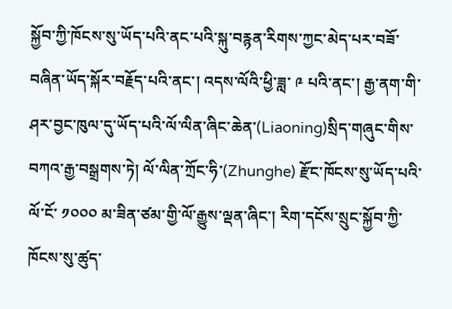སྐྱོབ་ཀྱི་ཁོངས་སུ་ཡོད་པའི་ནང་པའི་སྐུ་བརྙན་རིགས་ཀྱང་མེད་པར་བཟོ་བཞིན་ཡོད་སྐོར་བརྗོད་པའི་ནང་། འདས་ལོའི་ཕྱི་ཟླ་ ༩ པའི་ནང་། རྒྱ་ནག་གི་ཤར་བྱང་ཁུལ་དུ་ཡོད་པའི་ལོ་ལིན་ཞིང་ཆེན་(Liaoning)སྲིད་གཞུང་གིས་བཀའ་རྒྱ་བསྒྲགས་ཏེ། ལོ་ལིན་ཀྲོང་ཧི་(Zhunghe) རྫོང་ཁོངས་སུ་ཡོད་པའི་ལོ་ངོ་ ༡༠༠༠ མ་ཟིན་ཙམ་གྱི་ལོ་རྒྱུས་ལྡན་ཞིང་། རིག་དངོས་སྲུང་སྐྱོབ་ཀྱི་ཁོངས་སུ་ཚུད་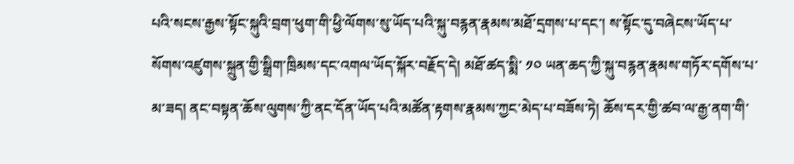པའི་སངས་རྒྱས་སྟོང་སྐུའི་བྲག་ཕུག་གི་ཕྱི་ལོགས་སུ་ཡོད་པའི་སྐུ་བརྙན་རྣམས་མཐོ་དྲགས་པ་དང་། ས་སྟོང་དུ་བཞེངས་ཡོད་པ་སོགས་འཛུགས་སྐྲུན་གྱི་སྒྲིག་ཁྲིམས་དང་འགལ་ཡོད་སྐོར་བརྗོད་དེ། མཐོ་ཚད་སྨི་ ༡༠ ཡན་ཆད་ཀྱི་སྐུ་བརྙན་རྣམས་གཏོར་དགོས་པ་མ་ཟད། ནང་བསྟན་ཆོས་ལུགས་ཀྱི་ནང་དོན་ཡོད་པའི་མཚོན་རྟགས་རྣམས་ཀྱང་མེད་པ་བཟོས་ཏེ། ཆོས་དར་གྱི་ཚབ་ལ་རྒྱ་ནག་གི་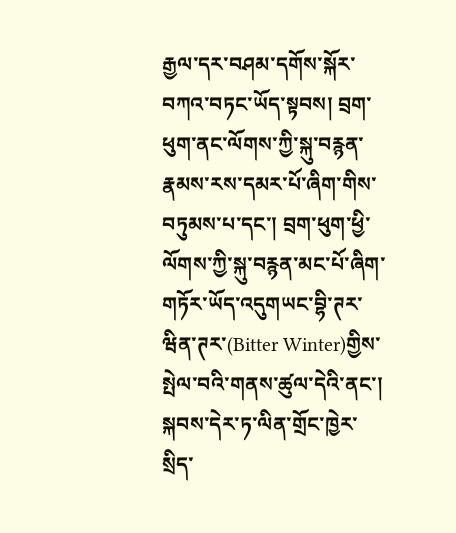རྒྱལ་དར་བཤམ་དགོས་སྐོར་བཀའ་བཏང་ཡོད་སྟབས། བྲག་ཕུག་ནང་ལོགས་ཀྱི་སྐུ་བརྙན་རྣམས་རས་དམར་པོ་ཞིག་གིས་བཏུམས་པ་དང་། བྲག་ཕུག་ཕྱི་ལོགས་ཀྱི་སྐུ་བརྙན་མང་པོ་ཞིག་གཏོར་ཡོད་འདུགཡང་བྷི་ཊར་ཝིན་ཊར་(Bitter Winter)གྱིས་སྤེལ་བའི་གནས་ཚུལ་དེའི་ནང་། སྐབས་དེར་ཏ་ལིན་གྲོང་ཁྱེར་སྲིད་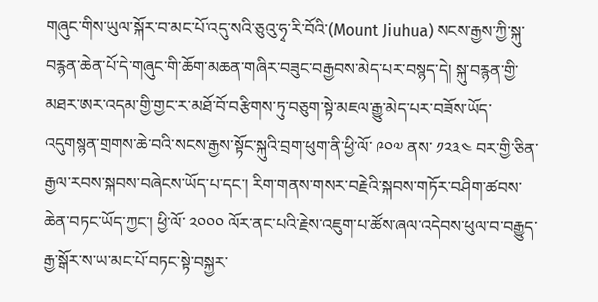གཞུང་གིས་ཡུལ་སྐོར་བ་མང་པོ་འདུ་སའི་ཅུའུ་ཧྭ་རི་བོའི་(Mount Jiuhua) སངས་རྒྱས་ཀྱི་སྐུ་བརྙན་ཆེན་པོ་དེ་གཞུང་གི་ཆོག་མཆན་གཞིར་བཟུང་བརྒྱབས་མེད་པར་བསྙད་དེ། སྐུ་བརྙན་གྱི་མཐར་ཨར་འདམ་གྱི་གྱང་ར་མཐོ་བོ་བརྩིགས་ཏུ་བཅུག་སྟེ་མཇལ་རྒྱུ་མེད་པར་བཟོས་ཡོད་འདུགསྙན་གྲགས་ཆེ་བའི་སངས་རྒྱས་སྟོང་སྐུའི་བྲག་ཕུག་ནི་ཕྱི་ལོ་ ༩༠༧ ནས་ ༡༢༣༤ བར་གྱི་ཅིན་རྒྱལ་རབས་སྐབས་བཞེངས་ཡོད་པ་དང་། རིག་གནས་གསར་བརྗེའི་སྐབས་གཏོར་བཤིག་ཚབས་ཆེན་བཏང་ཡོད་ཀྱང་། ཕྱི་ལོ་ ༢༠༠༠ ལོར་ནང་པའི་རྗེས་འཇུག་པ་ཚོས་ཞལ་འདེབས་ཕུལ་བ་བརྒྱུད་རྒྱ་སྒོར་ས་ཡ་མང་པོ་བཏང་སྟེ་བསྐྱར་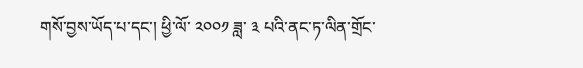གསོ་བྱས་ཡོད་པ་དང་། ཕྱི་ལོ་ ༢༠༠༡ ཟླ་ ༣ པའི་ནང་ཏ་ལིན་གྲོང་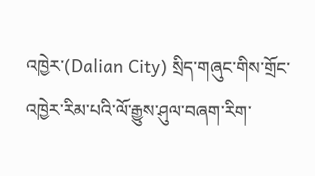འཁྱེར་(Dalian City) སྲིད་གཞུང་གིས་གྲོང་འཁྱེར་རིམ་པའི་ལོ་རྒྱུས་ཤུལ་བཞག་རིག་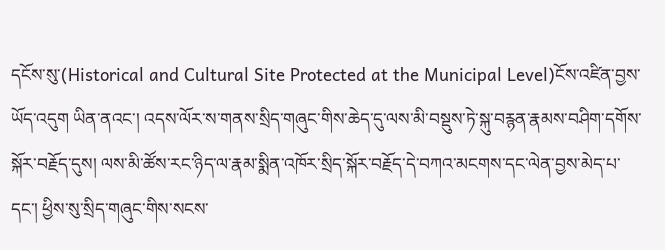དངོས་སུ་(Historical and Cultural Site Protected at the Municipal Level)ངོས་འཛིན་བྱས་ཡོད་འདུག ཡིན་ནའང་། འདས་ལོར་ས་གནས་སྲིད་གཞུང་གིས་ཆེད་དུ་ལས་མི་བསྡུས་ཏེ་སྐུ་བརྙན་རྣམས་བཤིག་དགོས་སྐོར་བརྗོད་དུས། ལས་མི་ཚོས་རང་ཉིད་ལ་རྣམ་སྨིན་འཁོར་སྲིད་སྐོར་བརྗོད་དེ་བཀའ་མངགས་དང་ལེན་བྱས་མེད་པ་དང་། ཕྱིས་སུ་སྲིད་གཞུང་གིས་སངས་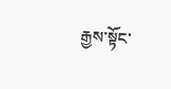རྒྱས་སྟོང་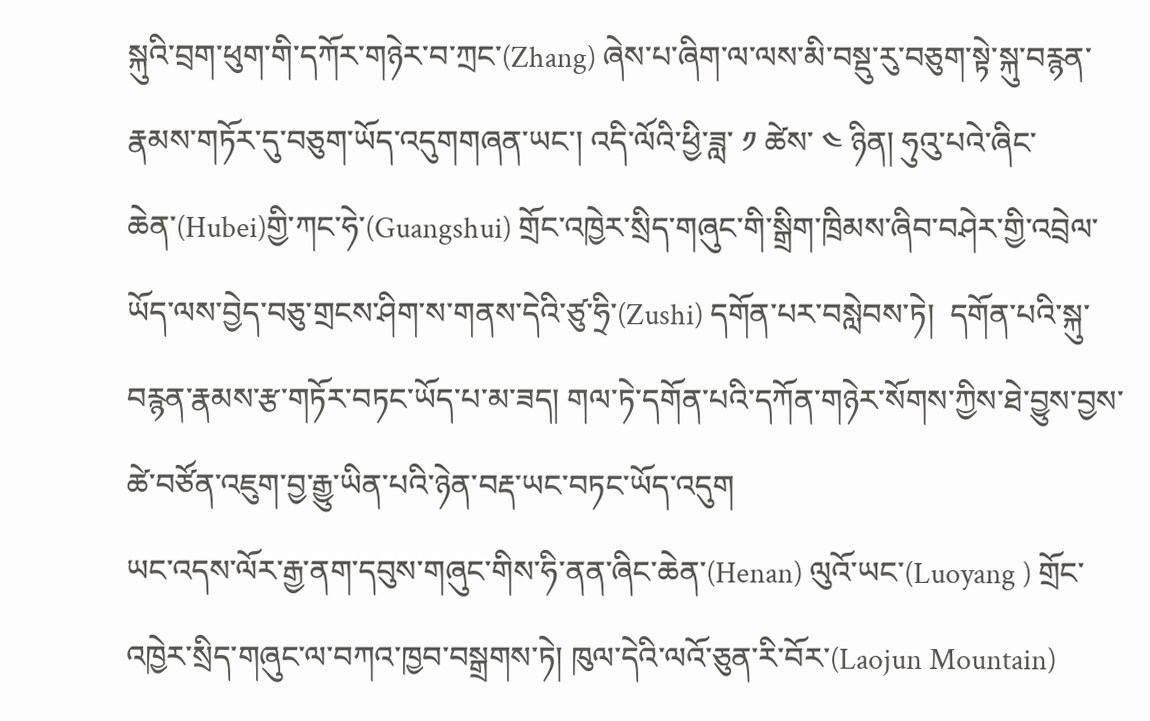སྐུའི་བྲག་ཕུག་གི་དཀོར་གཉེར་བ་ཀྲང་(Zhang) ཞེས་པ་ཞིག་ལ་ལས་མི་བསྡུ་རུ་བཅུག་སྟེ་སྐུ་བརྙན་རྣམས་གཏོར་དུ་བཅུག་ཡོད་འདུགགཞན་ཡང་། འདི་ལོའི་ཕྱི་ཟླ་ ༡ ཚེས་ ༤ ཉིན། ཧུའུ་པའེ་ཞིང་ཆེན་(Hubei)གྱི་ཀང་ཧེ་(Guangshui) གྲོང་འཁྱེར་སྲིད་གཞུང་གི་སྒྲིག་ཁྲིམས་ཞིབ་བཤེར་གྱི་འབྲེལ་ཡོད་ལས་བྱེད་བཅུ་གྲངས་ཤིག་ས་གནས་དེའི་ཙུ་ཧྲི་(Zushi) དགོན་པར་བསླེབས་ཏེ།  དགོན་པའི་སྐུ་བརྙན་རྣམས་རྩ་གཏོར་བཏང་ཡོད་པ་མ་ཟད། གལ་ཏེ་དགོན་པའི་དཀོན་གཉེར་སོགས་ཀྱིས་ཐེ་བྱུས་བྱས་ཚེ་བཙོན་འཇུག་བྱ་རྒྱུ་ཡིན་པའི་ཉེན་བརྡ་ཡང་བཏང་ཡོད་འདུག
ཡང་འདས་ལོར་རྒྱ་ནག་དབུས་གཞུང་གིས་ཧི་ནན་ཞིང་ཆེན་(Henan) ལུའོ་ཡང་(Luoyang ) གྲོང་འཁྱེར་སྲིད་གཞུང་ལ་བཀའ་ཁྱབ་བསྒྲགས་ཏེ། ཁུལ་དེའི་ལའོ་ཅུན་རི་བོར་(Laojun Mountain)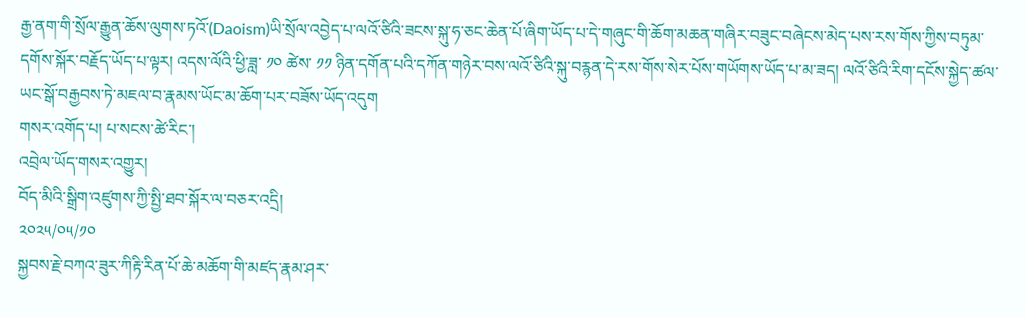རྒྱ་ནག་གི་སྲོལ་རྒྱུན་ཆོས་ལུགས་ཏའོ་(Daoism)ཡི་སྲོལ་འབྱེད་པ་ལའོ་ཙིའི་ཟངས་སྐུ་ཧ་ཅང་ཆེན་པོ་ཞིག་ཡོད་པ་དེ་གཞུང་གི་ཆོག་མཆན་གཞིར་བཟུང་བཞེངས་མེད་པས་རས་གོས་ཀྱིས་བཏུམ་དགོས་སྐོར་བརྗོད་ཡོད་པ་ལྟར། འདས་ལོའི་ཕྱི་ཟླ་ ༡༠ ཚེས་ ༡༡ ཉིན་དགོན་པའི་དཀོན་གཉེར་བས་ལའོ་ཙིའི་སྐུ་བརྙན་དེ་རས་གོས་སེར་པོས་གཡོགས་ཡོད་པ་མ་ཟད། ལའོ་ཙིའི་རིག་དངོས་སྐྱེད་ཚལ་ཡང་སྒོ་བརྒྱབས་ཏེ་མཇལ་བ་རྣམས་ཡོང་མ་ཆོག་པར་བཟོས་ཡོད་འདུག
གསར་འགོད་པ། པ་སངས་ཚེ་རིང་།
འབྲེལ་ཡོད་གསར་འགྱུར།
བོད་མིའི་སྒྲིག་འཛུགས་ཀྱི་སྤྱི་ཐབ་སྐོར་ལ་བཅར་འདྲི།
༢༠༢༥/༠༥/༡༠
སྐྱབས་རྗེ་བཀའ་ཟུར་ཀིརྟི་རིན་པོ་ཆེ་མཆོག་གི་མཛད་རྣམ་ཤར་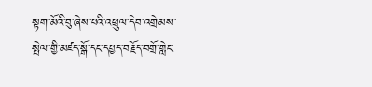སྟག་མོའི་བུ་ཞེས་པའི་འཕྲུལ་དེབ་འགྲེམས་སྤེལ་གྱི་མཛད་སྒོ་དང་དཔྱད་བརྗོད་བགྲོ་གླེང་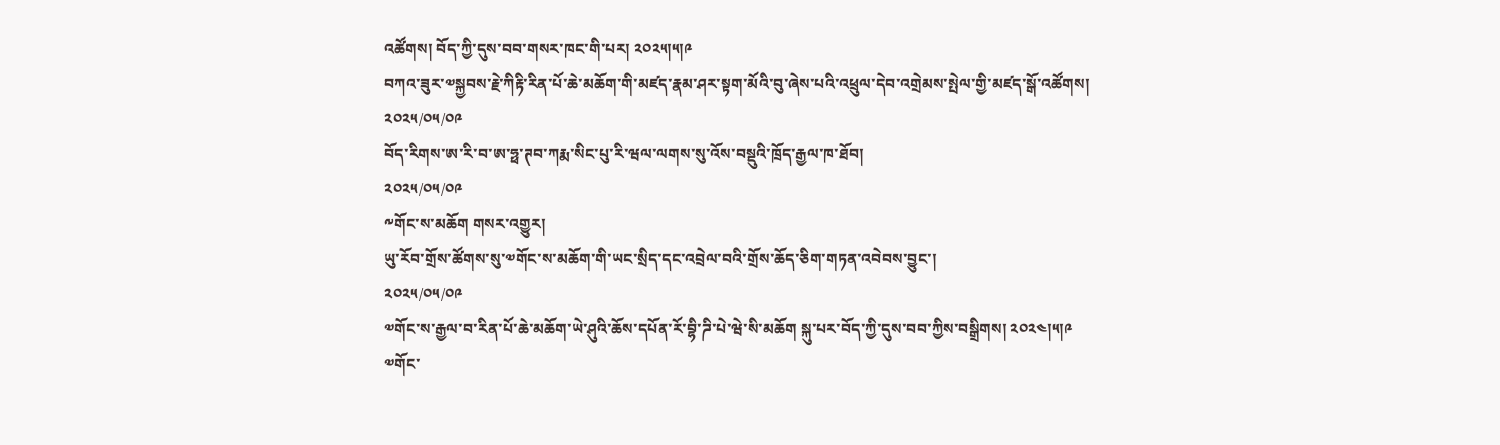འཚོགས། བོད་ཀྱི་དུས་བབ་གསར་ཁང་གི་པར། ༢༠༢༥།༥།༩
བཀའ་ཟུར་༧སྐྱབས་རྗེ་ཀིརྟི་རིན་པོ་ཆེ་མཆོག་གི་མཛད་རྣམ་ཤར་སྟག་མོའི་བུ་ཞེས་པའི་འཕྲུལ་དེབ་འགྲེམས་སྤེལ་གྱི་མཛད་སྒོ་འཚོགས།
༢༠༢༥/༠༥/༠༩
བོད་རིགས་ཨ་རི་བ་ཨ་ཧྥ་ཊབ་ཀརྨ་སིང་པུ་རི་ཝལ་ལགས་སུ་འོས་བསྡུའི་ཁྲོད་རྒྱལ་ཁ་ཐོབ།
༢༠༢༥/༠༥/༠༩
༸གོང་ས་མཆོག གསར་འགྱུར།
ཡུ་རོབ་གྲོས་ཚོགས་སུ་༧གོང་ས་མཆོག་གི་ཡང་སྲིད་དང་འབྲེལ་བའི་གྲོས་ཆོད་ཅིག་གཏན་འབེབས་བྱུང་།
༢༠༢༥/༠༥/༠༩
༧གོང་ས་རྒྱལ་བ་རིན་པོ་ཆེ་མཆོག་ཡེ་ཤུའི་ཆོས་དཔོན་རོ་བྷི་ཌི་པེ་ཝེ་སི་མཆོག སྐུ་པར་བོད་ཀྱི་དུས་བབ་ཀྱིས་བསྒྲིགས། ༢༠༢༤།༥།༩
༧གོང་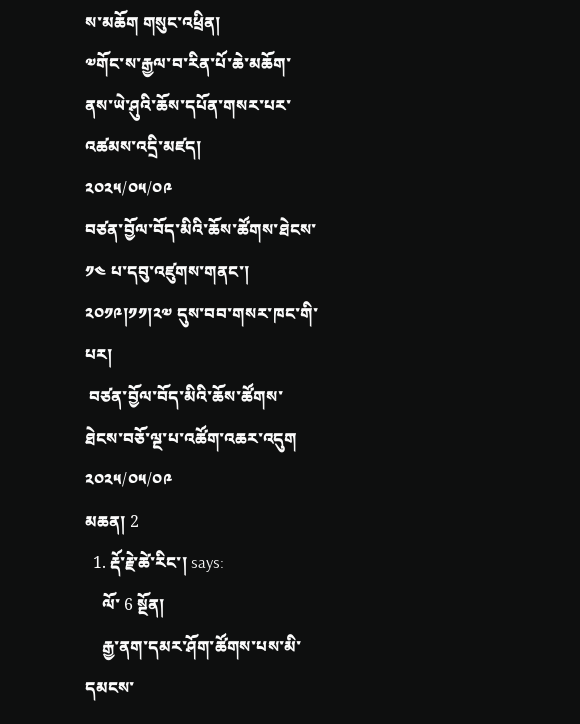ས་མཆོག གསུང་འཕྲིན།
༧གོང་ས་རྒྱལ་བ་རིན་པོ་ཆེ་མཆོག་ནས་ཡེ་ཤུའི་ཆོས་དཔོན་གསར་པར་འཚམས་འདྲི་མཛད།
༢༠༢༥/༠༥/༠༩
བཙན་བྱོལ་བོད་མིའི་ཆོས་ཚོགས་ཐེངས་ ༡༤ པ་དབུ་འཛུགས་གནང་། ༢༠༡༩།༡༡།༢༧ དུས་བབ་གསར་ཁང་གི་པར།
 བཙན་བྱོལ་བོད་མིའི་ཆོས་ཚོགས་ཐེངས་བཅོ་ལྔ་པ་འཚོག་འཆར་འདུག
༢༠༢༥/༠༥/༠༩
མཆན། 2
  1. རྡོ་རྗེ་ཚེ་རིང་། says:
    ལོ་ 6 སྔོན།
    རྒྱ་ནག་དམར་ཤོག་ཚོགས་པས་མི་དམངས་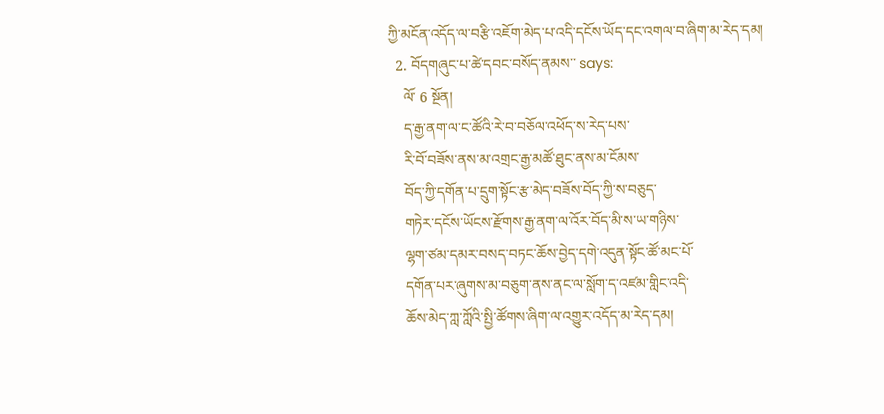ཀྱི་མངོན་འདོད་ལ་བརྩི་འཇོག་མེད་པ་འདི་དངོས་ཡོད་དང་འགལ་བ་ཞིག་མ་རེད་དམ།
  2. བོདགཞུང་པ་ཚེ་དབང་བསོད་ནམས་་ says:
    ལོ་ 6 སྔོན།
    ད་རྒྱ་ནག་ལ་ང་ཚོའི་རེ་བ་བཅོལ་འཕོད་ས་རེད་པས་
    རི་བོ་བཟོས་ནས་མ་འགྲང་རྒྱ་མཚོ་ཐུང་ནས་མ་ངོམས་
    བོད་ཀྱི་དགོན་པ་དྲུག་སྟོང་རྩ་མེད་བཟོས་བོད་ཀྱི་ས་བཅུད་
    གཏེར་དངོས་ཡོངས་རྫོགས་རྒྱ་ནག་ལ་འོར་བོད་མི་ས་ཡ་གཉིས་
    ལྷག་ཙམ་དམར་བསད་བཏང་ཆོས་བྱེད་དགེ་འདུན་སྟོང་ཚོ་མང་པོ་
    དགོན་པར་ཞུགས་མ་བཅུག་ནས་ནང་ལ་སློག་ད་འཛམ་གླིང་འདི་
    ཆོས་མེད་ཀླ་ཀློའི་སྤྱི་ཚོགས་ཞིག་ལ་འགྱུར་འདོད་མ་རེད་དམ།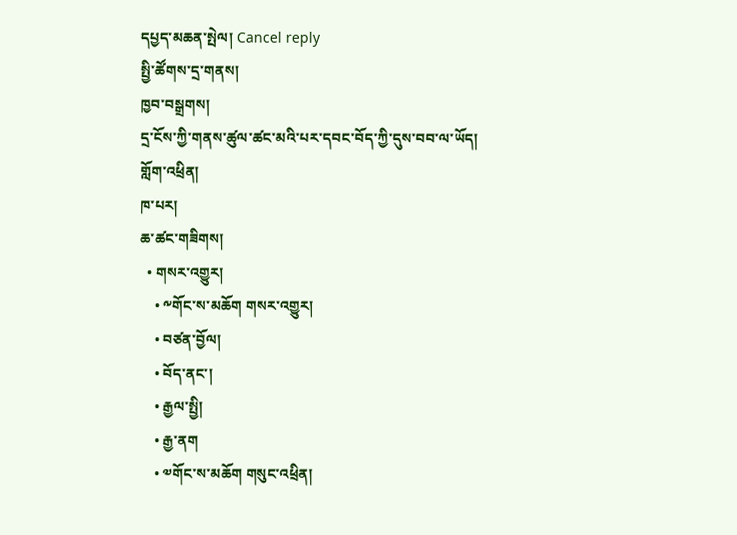དཔྱད་མཆན་སྤེལ། Cancel reply
སྤྱི་ཚོགས་དྲ་གནས།
ཁྱབ་བསྒྲགས།
དྲ་ངོས་ཀྱི་གནས་ཚུལ་ཚང་མའི་པར་དབང་བོད་ཀྱི་དུས་བབ་ལ་ཡོད།
གློག་འཕྲིན།
ཁ་པར།
ཆ་ཚང་གཟིགས།
  • གསར་འགྱུར།
    • ༸གོང་ས་མཆོག གསར་འགྱུར།
    • བཙན་བྱོལ།
    • བོད་ནང་།
    • རྒྱལ་སྤྱི།
    • རྒྱ་ནག
    • ༧གོང་ས་མཆོག གསུང་འཕྲིན།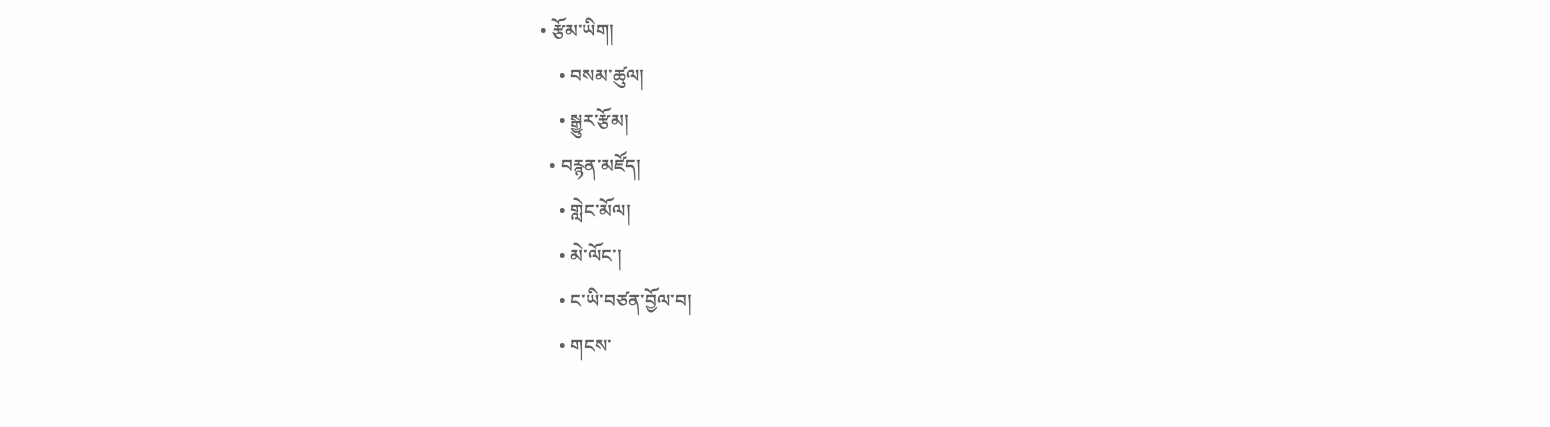• རྩོམ་ཡིག།
    • བསམ་ཚུལ།
    • སྒྱུར་རྩོམ།
  • བརྙན་མཛོད།
    • གླེང་མོལ།
    • མེ་ལོང་།
    • ང་ཡི་བཙན་བྱོལ་བ།
    • གངས་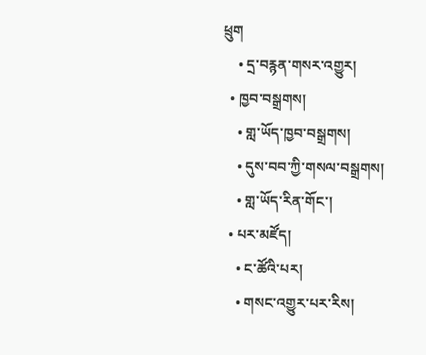ཕྲུག
    • དྲ་བརྙན་གསར་འགྱུར།
  • ཁྱབ་བསྒྲགས།
    • གླ་ཡོད་ཁྱབ་བསྒྲགས།
    • དུས་བབ་ཀྱི་གསལ་བསྒྲགས།
    • གླ་ཡོད་རིན་གོང་།
  • པར་མཛོད།
    • ང་ཚོའི་པར།
    • གསང་འགྱུར་པར་རིས།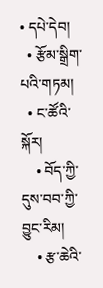• དཔེ་དེབ།
  • རྩོམ་སྒྲིག་པའི་གཏམ།
  • ང་ཚོའི་སྐོར།
    • བོད་ཀྱི་དུས་བབ་ཀྱི་བྱུང་རིམ།
    • རྩ་ཆེའི་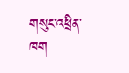གསུང་འཕྲིན་ཁག